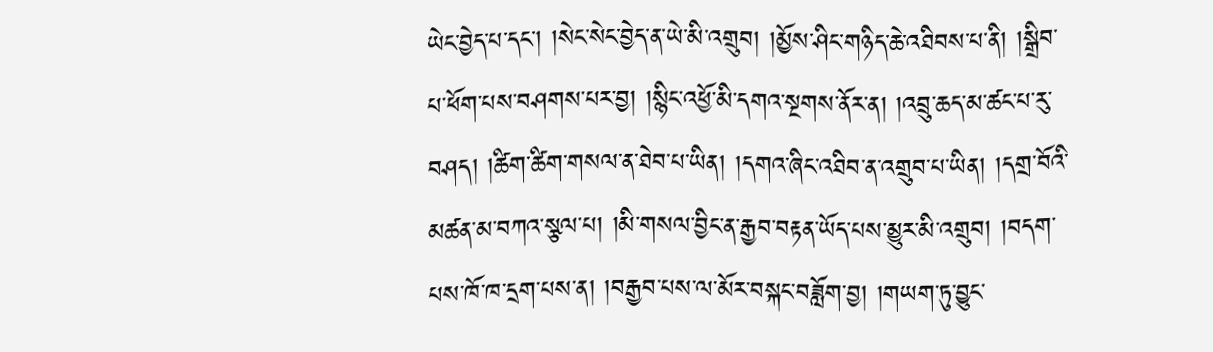ཡེང་བྱེད་པ་དང་། །སེང་སེང་བྱེད་ན་ཡེ་མི་འགྲུབ། །མྱོས་ཤིང་གཉིད་ཆེ་འཐིབས་པ་ནི། །སྒྲིབ་པ་ཕོག་པས་བཤགས་པར་བྱ། །སྙིང་འཕྱོ་མི་དགའ་སྔགས་ནོར་ན། །འབྲུ་ཆད་མ་ཚང་པ་རུ་བཤད། །ཚིག་ཚིག་གསལ་ན་ཐེབ་པ་ཡིན། །དགའ་ཞིང་འཐིབ་ན་འགྲུབ་པ་ཡིན། །དགྲ་བོའི་མཚན་མ་བཀའ་སྩལ་པ། །མི་གསལ་བྱིང་ན་རྒྱབ་བརྟན་ཡོད་པས་མྱུར་མི་འགྲུབ། །བདག་པས་ཁོ་ཁ་དྲག་པས་ན། །བརྒྱབ་པས་ལ་མོར་བསྐང་བཟློག་བྱ། །གཡག་ཏུ་བྱུང་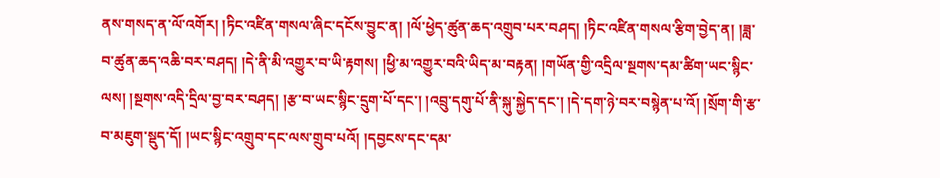ནས་གསད་ན་ལོ་འགོར། །ཏིང་འཛིན་གསལ་ཞིང་དངོས་བྱུང་ན། །ལོ་ཕྱེད་ཚུན་ཆད་འགྲུབ་པར་བཤད། །ཏིང་འཛིན་གསལ་རྩིག་བྱེད་ན། །ཟླ་བ་ཚུན་ཆད་འཆི་བར་བཤད། །དེ་ནི་མི་འགྱུར་བ་ཡི་རྟགས། །ཕྱི་མ་འགྱུར་བའི་ཡིད་མ་བརྟན། །གཡོན་གྱི་འདྲིལ་སྔགས་དམ་ཚིག་ཡང་སྙིང་ལས། །སྔགས་འདི་དྲིལ་བྱ་བར་བཤད། །རྩ་བ་ཡང་སྙིང་དྲུག་པོ་དང་། །འབྲུ་དགུ་པོ་ནི་སྐུ་སྐྱེད་དང་། །དེ་དག་ཉེ་བར་བསྙེན་པ་འོ། །སྲོག་གི་རྩ་བ་མཇུག་སྡུད་དོ། །ཡང་སྙིང་འགྲུབ་དང་ལས་གྲུབ་པའོ། །དབྱངས་དང་དམ་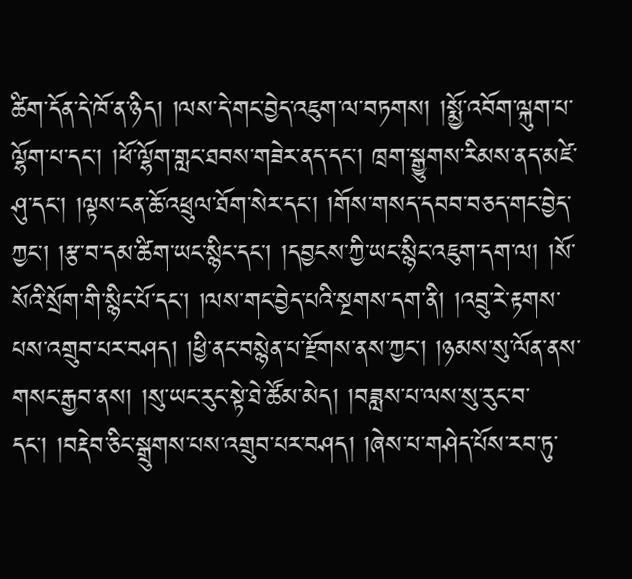ཚིག་དོན་དེ་ཁོ་ན་ཉིད། །ལས་དེ་གང་བྱེད་འཇུག་ལ་བཏགས། །སྨྱོ་འབོག་ལྐུག་པ་ལྷོག་པ་དང་། །ཕོ་ལྷོག་གླང་ཐབས་གཟེར་ནད་དང་། ཁྲག་སྒྱུགས་རིམས་ནད་མཛེ་ཤུ་དང་། །ལྟས་ངན་ཆོ་འཕྲུལ་ཐོག་སེར་དང་། །གོས་གསད་དབབ་བཅད་གང་བྱེད་ཀྱང་། །རྩ་བ་དམ་ཚིག་ཡང་སྙིང་དང་། །དབྱངས་ཀྱི་ཡང་སྙིང་འཇུག་དག་ལ། །སོ་སོའི་སྲོག་གི་སྙིང་པོ་དང་། །ལས་གང་བྱེད་པའི་སྔགས་དག་ནི། །འབྲུ་རེ་རྟགས་པས་འགྲུབ་པར་བཤད། །ཕྱི་ནང་བསྙེན་པ་རྫོགས་ནས་ཀྱང་། །ཉམས་སུ་ལོན་ནས་གསང་རྒྱབ་ནས། །སུ་ཡང་རུང་སྟེ་ཐེ་ཚོམ་མེད། །བཟླས་པ་ལས་སུ་རུང་བ་དང་། །བརྡེབ་ཅིང་སྒྲུགས་པས་འགྲུབ་པར་བཤད། །ཞེས་པ་གཤེད་པོས་རབ་ཏུ་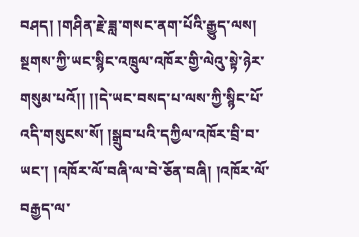བཤད། །གཤིན་རྗེ་ཟླ་གསང་ནག་པོའི་རྒྱུད་ལས། སྔགས་ཀྱི་ཡང་སྙིང་འཁྲུལ་འཁོར་གྱི་ལེའུ་སྟེ་ཉེར་གསུམ་པའོ།། །།དེ་ཡང་བསད་པ་ལས་ཀྱི་སྙིང་པོ་འདི་གསུངས་སོ། །སྒྲུབ་པའི་དཀྱིལ་འཁོར་བྲི་བ་ཡང་། །འཁོར་ལོ་བཞི་ལ་བེ་ཅོན་བཞི། །འཁོར་ལོ་བརྒྱད་ལ་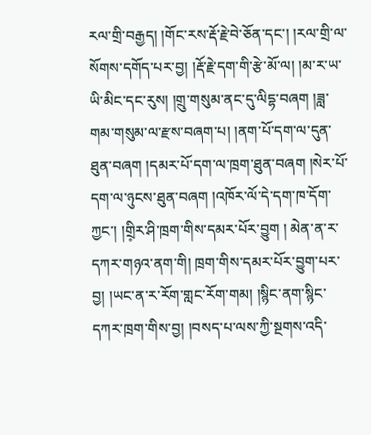རལ་གྲི་བརྒྱད། །གོང་རས་རྡོ་རྗེ་བེ་ཅོན་དང་། །རལ་གྲི་ལ་སོགས་དགོད་པར་བྱ། །རྡོ་རྗེ་དག་གི་རྩེ་མོ་ལ། །མ་ར་ཡ་ཡི་མིང་དང་རུས། །གྲུ་གསུམ་ནང་དུ་ལིདྷ་བཞག །ཟླ་གམ་གསུམ་ལ་རྫས་བཞག་པ། །ནག་པོ་དག་ལ་དུན་ཐུན་བཞག །དམར་པོ་དག་ལ་ཁྲག་ཐུན་བཞག །སེར་པོ་དག་ལ་ཉུངས་ཐུན་བཞག །འཁོར་ལོ་དེ་དག་ཁ་དོག་ཀྱང་། །གྲི༷ར་ཤི་ཁྲག་གིས་དམར་པོར་བྱུག ། མེན་ན་ར་དཀར་གཉའ་ནག་གི། ཁྲག་གིས་དམར་པོར་བྱུག་པར་བྱ། །ཡང་ན་ར་རོག་གླང་རོག་གམ། །སྙིང་ནག་སྙིང་དཀར་ཁྲག་གིས་བྱ། །བསད་པ་ལས་ཀྱི་སྔགས་འདི་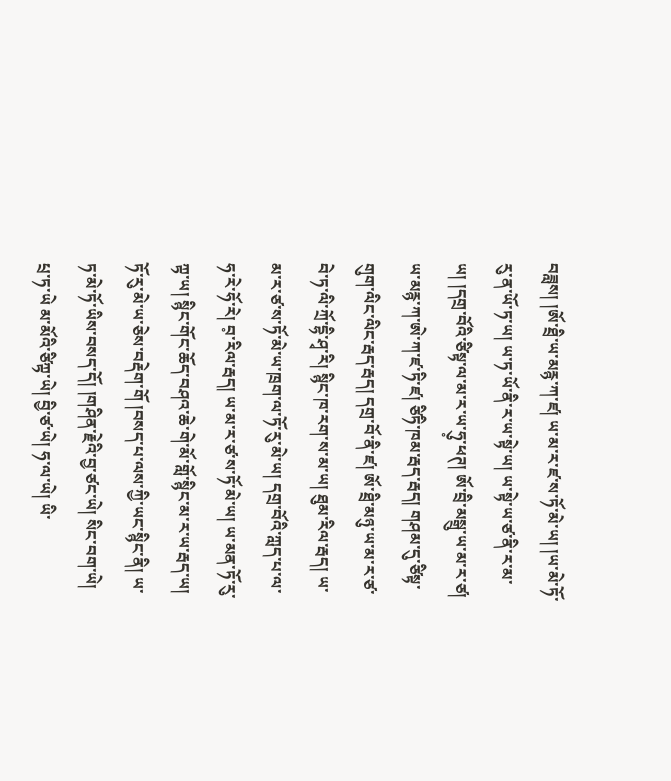བཟླས། །ཨོ་ཐྲི་ཡ་མརྙ་ཀ་ཛ། ཡ་མ་ར་ཛ་ས་ཏོ་མེ་ཡ། །ཡ་མེ་ཏོ་རུ་ན་ཡོ་ཏ་ཡ། ཡ་ཏ་ཡོ་ནི་ར་ཡ་སྟེ་ཡ། ཡ་སྟེ་ཡ་ཙ་ནི་ར་མ་ཡ། །དགྲ་བོའི་ཙིསྟ་ལ་མ་ར་ཡ་ཧུ༷་ཕཊ། ཨོ་བྲི་མསྒྲུ་ཡ་མ་ར་ཙ། ཡ་མརྙ་ཀ་ཨེ་ཀ་ཛ་ཏི་ཛ། ཙིཏི་ཁམ་རྦད་རྦད། གཤམ་དུ་ཙིསྟ་གུག་ལིང་ལིང་རྦད་རྦད། དགྲ་བོ་ནི་ཛ། ཨོ་ཐྲི་མཉུ་ཡ་མ་ར་ཙ་བེ་ཏ་ལི་ཀྲོ་དྷི་ཤྭ་རི། སྙིང་ཁ་རག་ས་མ་ཡ། ཐུམ་རིལ་རྦད། ཡ་མ་ར་ཙ་ས་ཏོ་མེ་ཡ་ཁྲག་ལ་ཏོ་རུ་མེ་ཡ། དགྲ་བོའི་ཀླད་པ་ལ་ཧ་རེ་ཧོ་རེ། བ༷་རིལ་རྦད། ཡ་མ་ར་ཙ་ས་ཏོ་མེ་ཡ། ཡ་མན་ཏོ་རུ་ཀྟ་ཡ། སྙིང་གོང་ཆོད་བཤའ་ཆེ་གེ་མོ་གློ་སྙིང་མ་ར་ཡ་རྦད་ཡ། ཏོ་རུ་མེ་ཡ་ཅེས་བརྡེག་གོ །བསད་པ་ལས་ཀྱི་ཡང་སྙིང་ནི། ཡ་ཏ་མེ་ཏོ་ཡིས་བསད་དོ། །གཤིན་རྗེའི་བྱ་ཙང་ཡེ། སིང་བག་ཡེ། པྲ་ཏ་ཡེ མ་མོའི་ཙིཀྟ་ཡེ། བྱི་ཙ་ཡེ། ཧ་ལ་ཡེ། ཡི་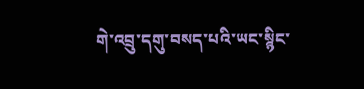གེ་འབྲུ་དགུ་བསད་པའི་ཡང་སྙིང་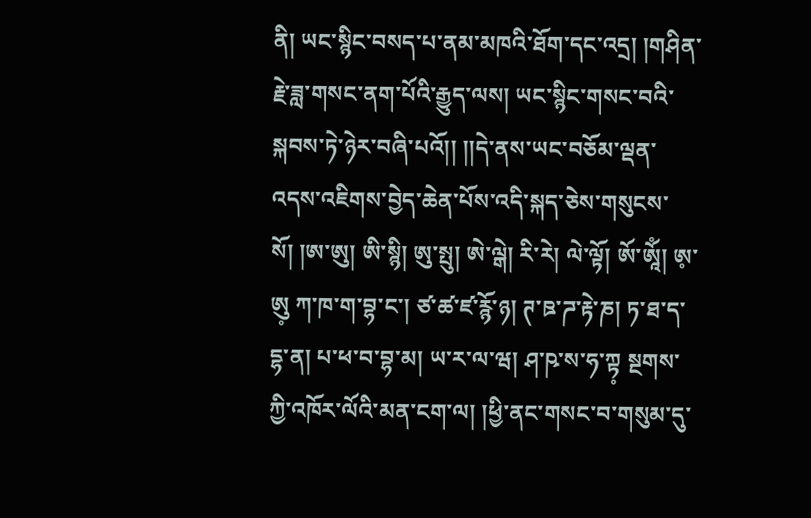ནི། ཡང་སྙིང་བསད་པ་ནམ་མཁའི་ཐོག་དང་འདྲ། །གཤིན་རྗེ་ཟླ་གསང་ནག་པོའི་རྒྱུད་ལས། ཡང་སྙིང་གསང་བའི་སྐབས་ཏེ་ཉེར་བཞི་པའོ།། །།དེ་ནས་ཡང་བཅོམ་ལྡན་འདས་འཇིགས་བྱེད་ཆེན་པོས་འདི་སྐད་ཅེས་གསུངས་སོ། །ཨ་ཨུ། ཨི་སྙི། ཨུ་སྤུ། ཨེ་ལྒེ། རི་རེ། ལེ་ལྟོ། ཨོ་ཨཱོཾ། ཨ༷་ཨུ༷ ཀ་ཁ་ག་བྷ་ང་། ཙ་ཚ་ཛ་རྙོ་ཉ། ཊ་ཋ་ཌ་རྟེ་ཎ། ཏ་ཐ་ད་དྷ་ན། པ་ཕ་བ་བྷ་མ། ཡ་ར་ལ་ཝ། ཤ་ཥ་ས་ཧ་ཀྟ༷ སྔགས་ཀྱི་འཁོར་ལོའི་མན་ངག་ལ། །ཕྱི་ནང་གསང་བ་གསུམ་དུ་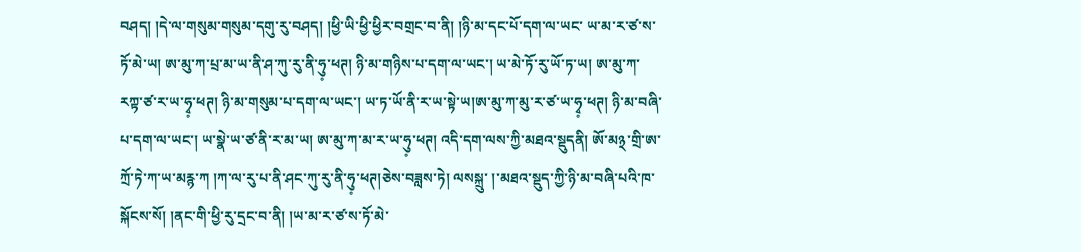བཤད། །དེ་ལ་གསུམ་གསུམ་དགུ་རུ་བཤད། །ཕྱི་ཡི་ཕྱི་ཕྱིར་བགྲང་བ་ནི། །ཉི་མ་དང་པོ་དག་ལ་ཡང་ ཡ་མ་ར་ཙ་ས་ཏོ་མེ་ཡ། ཨ་མུ་ཀ་པྲ་མ་ཡ་ནི་ཤ་ཀུ་རུ་ནི་ཧུ༷་ཕཊ། ཉི་མ་གཉིས་པ་དག་ལ་ཡང་། ཡ་མེ་ཏོ་རུ་ཡོ་ཏ་ཡ། ཨ་མུ་ཀ་རཀྟ་ཙ་ར་ཡ་ཧྭ༷་ཕཊ། ཉི་མ་གསུམ་པ་དག་ལ་ཡང་། ཡ་ཏ་ཡོ་ནི་ར་ཡ་སྟེ་ཡ།ཨ་མུ་ཀ་མུ་ར་ཙ་ཡ་ཧྭ༷་ཕཊ། ཉི་མ་བཞི་པ་དག་ལ་ཡང་། ཡ་སྣེ་ཡ་ཙ་ནི་ར་མ་ཡ། ཨ་མུ་ཀ་མ་ར་ཡ་ཧུ༷་ཕཊ། འདི་དག་ལས་ཀྱི་མཐའ་སྡུདནི། ཨོ་མ྅་གྲི་ཨ་ཀྲོ་ཏེ་ཀ་ཡ་མརྙ་ཀ །ཀ་ལ་རུ་པ་ནི་ཤང་ཀུ་རུ་ནི་ཧུ༷་ཕཊ།ཅེས་བཟླས་ཏེ། ལསསྐྲུ་ །་མཐའ་སྡུད་ཀྱི་ཉི་མ་བཞི་པའི་ཁ་སྐོངས་སོ། །ནང་གི་ཕྱི་རུ་དྲང་བ་ནི། །ཡ་མ་ར་ཙ་ས་ཏོ་མེ་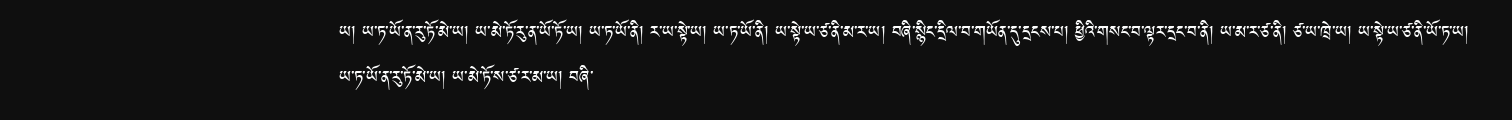ཡ། ཡ་ཏ་ཡོ་ན་རུ་ཏོ་མེ་ཡ། ཡ་མེ་ཏོ་རུ་ན་ཡོ་ཏོ་ཡ། ཡ་ཏ་ཡོ་ནི། ར་ཡ་སྟེ་ཡ། ཡ་ཏ་ཡོ་ནི། ཡ་སྟེ་ཡ་ཙ་ནི་མ་ར་ཡ། བཞི་སྙིང་དྲིལ་བ་གཡོན་དུ་དྲངས་པ། ཕྱིའི་གསང་བ་ལྟར་དྲང་བ་ནི། ཡ་མ་ར་ཙ་ནི། ཙ་ཡ་ཁྲེ་ཡ། ཡ་སྟེ་ཡ་ཙ་ནི་ཡོ་ཏ་ཡ། ཡ་ཏ་ཡོ་ན་རུ་ཏོ་མེ་ཡ། ཡ་མེ་ཏོ་ས་ཙ་ར་མ་ཡ། བཞི་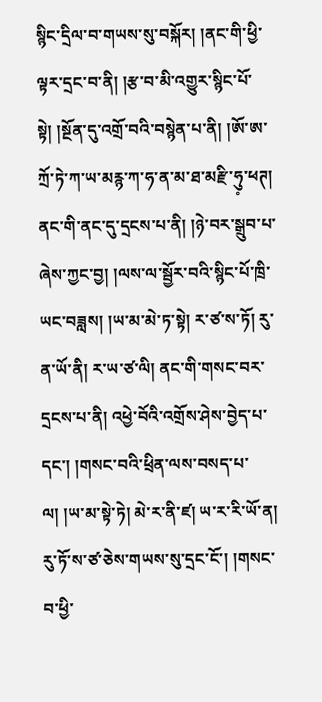སྙིང་དྲིལ་བ་གཡས་སུ་བསྐོར། །ནང་གི་ཕྱི་ལྟར་དྲང་བ་ནི། །རྩ་བ་མི་འགྱུར་སྙིང་པོ་སྟེ། །སྔོན་དུ་འགྲོ་བའི་བསྙེན་པ་ནི། །ཨོ་ཨ་ཀྲོ་ཏེ་ཀ་ཡ་མརྙ་ཀ་ཧ་ན་མ་ཐ་མརྫི་ཧུ༷་ཕཊ། ནང་གི་ནང་དུ་དྲངས་པ་ནི། །ཉེ་བར་སྒྲུབ་པ་ཞེས་ཀྱང་བྱ། །ལས་ལ་སྦྱོར་བའི་སྙིང་པོ་ཁྲི་ཡང་བཟླས། །ཡ་མ་མེ་ཏ་སྟེ། ར་ཙ་ས་ཏོ། རུ་ན་ཡོ་ནི། ར་ཡ་ཙ་ལི། ནང་གི་གསང་བར་དྲངས་པ་ནི། འཕྱེ་བོའི་འགྲོས་ཤེས་བྱེད་པ་དང་། །གསང་བའི་ཕྲིན་ལས་བསད་པ་ལ། །ཡ་མ་སྟེ་ཏེ། མེ་ར་ནི་ཛ། ཡ་ར་རི་ཡོ་ན། རུ་ཏོ་ས་ཙ་ཅེས་གཡས་སུ་དྲང་ངོ་། །གསང་བ་ཕྱི་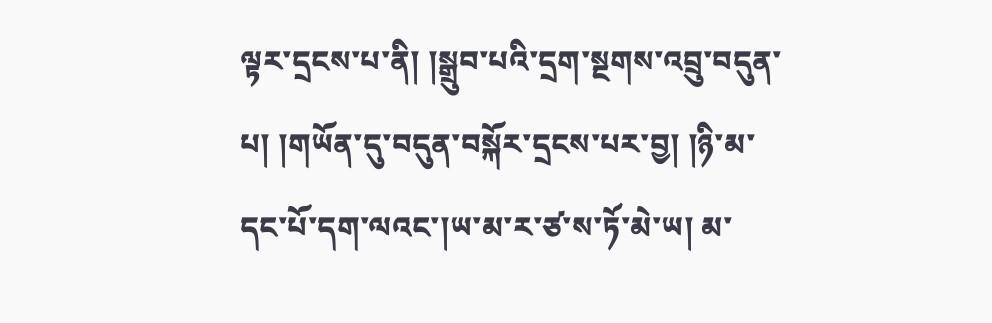ལྟར་དྲངས་པ་ནི། །སྒྲུབ་པའི་དྲག་སྔགས་འབྲུ་བདུན་པ། །གཡོན་དུ་བདུན་བསྐོར་དྲངས་པར་བྱ། །ཉི་མ་དང་པོ་དག་ལའང་།ཡ་མ་ར་ཙ་ས་ཏོ་མེ་ཡ། མ་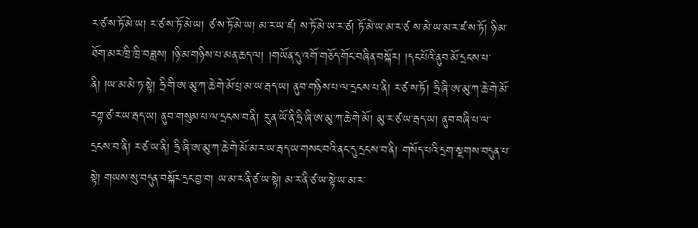ར་ཙ་ས་ཏོ་མེ་ཡ། ར་ཙ་ས་ཏོ་མེ་ཡ། ཙ་ས་ཏོ་མེ་ཡ། མ་ར་ཡ་ཛ། ས་ཏོ་མེ་ཡ་ར་ཙ། ཏོ་མེ་ཡ་མ་ར་ཙ ས་མེ་ཡ་མ་ར་ཛ་ས་ཏོ། ཉི་མ་ཐོག་མར་ཁྲི་ཁྲི་བཟླས། །ཉི་མ་གཉིས་པ་མན་ཆད་ལ། །གཡོན་དུ་འགོ་གཅོད་གོང་བཞིན་བསྐོར། །དང་པོའི་ནུབ་མོ་དྲངས་པ་ནི། །ཡ་མ་མེ་ཏ་སྟེ། ཧྲི་གི་ཨ་མུ་ཀ་ཆེ་གེ་མོ་པྲ་མ་ཡ་རྦད་ཡ། ནུབ་གཉིས་པ་ལ་དྲངས་པ་ནི། ར་ཙ་ས་ཏོ། ཧྲི་ཞི་ཨ་མུ་ཀ་ཆེ་གེ་མོ་རཀྟ་ཙ་ར་ཡ་རྦད་ཡ། ནུབ་གསུམ་པ་ལ་དྲངས་བ་ནི། རུ་ན་ཡོ་ནི་ཧྲི་ཞི་ཨ་མུ་ཀ་ཆེ་གེ་མོ། མུ་ར་ཙ་ཡ་རྦད་ཡ། ནུབ་བཞི་པ་ལ་དྲངས་བ་ནི། ར་ཙ་ཡ་ནི། ཧྲི་ཞི་ཨ་མུ་ཀ་ཆེ་གེ་མོ་མ་ར་ཡ་རྦད་ཡ་གསང་བའི་ནང་དུ་དྲངས་བ་ནི། གསོད་པའི་དྲག་སྔགས་བདུན་པ་སྟེ། གཡས་སུ་བདུན་བསྐོར་དྲང་བྱ་བ། ཡ་མ་ར་ནི་ཙ་ཡ་སྟེ། མ་ར་ནི་ཙ་ཡ་སྟེ་ཡ་མ་ར་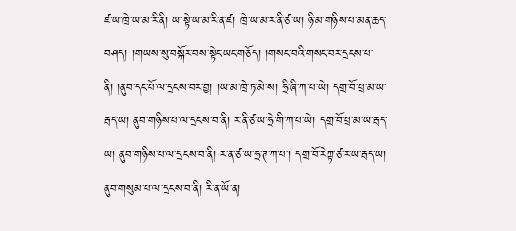ཛ་ཡ་ཁྲེ་ཡ་མ་རི་ནི། ཡ་སྟེ་ཡ་མ་རི་ན་ཛ། ཁྲེ་ཡ་མ་ར་ནི་ཙ་ཡ། ཉི་མ་གཉིས་པ་མན་ཆད་བཤད། །གཡས་སུ་བསྐོར་བས་སྟེང་ཡང་གཅོད། །གསང་བའི་གསང་བར་དྲངས་པ་ནི། །ནུབ་དང་པོ་ལ་དྲངས་བར་བྱ། །ཡ་མ་ཁྲེ་ཏ་མེ་ས། ཧྲི་ཞི་ཀ་པ་ཡེ། དགྲ་བོ་པྲ་མ་ཡ་རྦད་ཡ། ནུབ་གཉིས་པ་ལ་དྲངས་བ་ནི། ར་ནི་ཙ་ཡ་ཧྲེ་གི་ཀ་པ་ཡེ། དགྲ་བོ་པྲ་མ་ཡ་རྦད་ཡ། ནུབ་གཉིས་པ་ལ་དྲངས་བ་ནི། ར་ན་ཙ་ཡ་ཧྲ་ཊ་ཀ་པ་། དགྲ་བོ་རེཀྟ་ཙ་ར་ཡ་རྦད་ཡ། ནུབ་གསུམ་པ་ལ་དྲངས་བ་ནི། རི་ན་ཡོ་ན།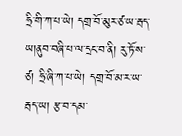ཧྲི་གི་ཀ་པ་ཡེ། དགྲ་བོ་མུར་ཙ་ཡ་རྦད་ཡ།ནུབ་བཞི་པ་ལ་དྲང་བ་ནི། རུ་ཏོ་ས་ཙ། ཧྲི་ཞི་ཀ་པ་ཡེ། དགྲ་བོ་མ་ར་ཡ་རྦད་ཡ། རྩ་བ་དམ་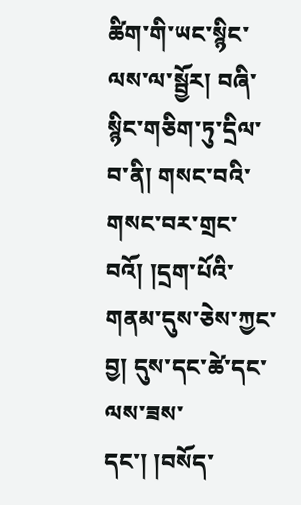ཚིག་གི་ཡང་སྙིང་ལས་ལ་སྦྱོར། བཞི་སྙིང་གཅིག་ཏུ་དྲིལ་བ་ནི། གསང་བའི་གསང་བར་གྲང་བའོ། །དྲག་པོའི་གནམ་དུས་ཅེས་ཀྱང་བྱ། དུས་དང་ཚེ་དང་ལས་ཟས་དང་། །བསོད་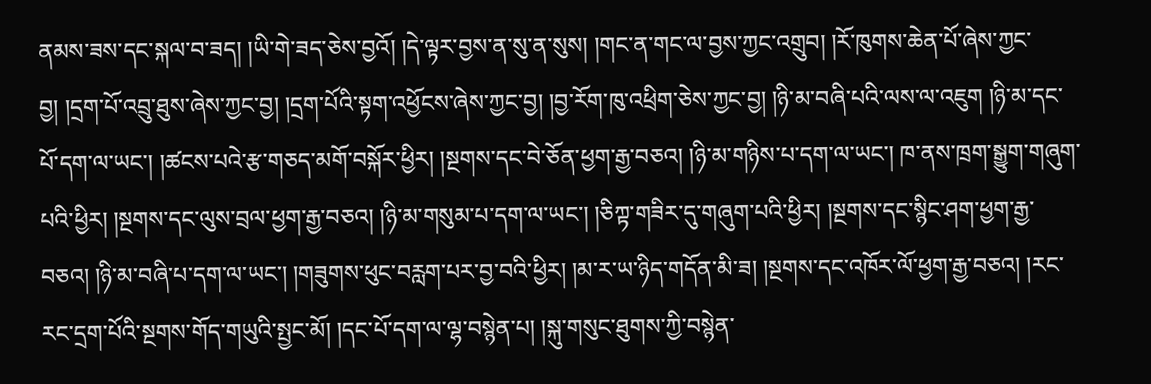ནམས་ཟས་དང་སྐལ་བ་ཟད། །ཡི་གེ་ཟད་ཅེས་བྱའོ། །དེ་ལྟར་བྱས་ན་སུ་ན་སུས། །གང་ན་གང་ལ་བྱས་ཀྱང་འགྲུབ། །རོ་ཁུགས་ཆེན་པོ་ཞེས་ཀྱང་བྱ། །དྲག་པོ་འབྲུ་ཐུས་ཞེས་ཀྱང་བྱ། །དྲག་པོའི་སྟག་འཕྱོངས་ཞེས་ཀྱང་བྱ། །བྱ་རོག་ཁུ་འཕྲིག་ཅེས་ཀྱང་བྱ། །ཉི་མ་བཞི་པའི་ལས་ལ་འཇུག །ཉི་མ་དང་པོ་དག་ལ་ཡང་། །ཚངས་པའེ་རྩ་གཅད་མགོ་བསྐོར་ཕྱིར། །སྔགས་དང་བེ་ཅོན་ཕྱག་རྒྱ་བཅའ། །ཉི་མ་གཉིས་པ་དག་ལ་ཡང་། ཁ་ནས་ཁྲག་སྒྱུག་གཞུག་པའི་ཕྱིར། །སྔགས་དང་ལུས་བྲལ་ཕྱག་རྒྱ་བཅའ། །ཉི་མ་གསུམ་པ་དག་ལ་ཡང་། །ཅིཀྟ་གཟིར་དུ་གཞུག་པའི་ཕྱིར། །སྔགས་དང་སྙིང་ཤག་ཕྱག་རྒྱ་བཅའ། །ཉི་མ་བཞི་པ་དག་ལ་ཡང་། །གཟུགས་ཕུང་བརླག་པར་བྱ་བའི་ཕྱིར། །མ་ར་ཡ་ཉིད་གདོན་མི་ཟ། །སྔགས་དང་འཁོར་ལོ་ཕྱག་རྒྱ་བཅའ། །རང་རང་དྲག་པོའི་སྔགས་གོད་གཡུའི་སྤྱང་མོ། །དང་པོ་དག་ལ་ལྷ་བསྙེན་པ། །སྐུ་གསུང་ཐུགས་ཀྱི་བསྙེན་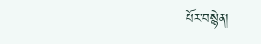པོར་བསྙེན།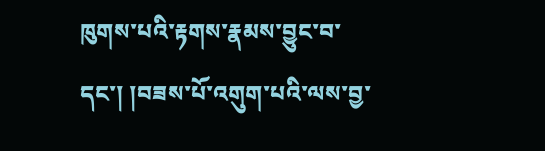ཁུགས་པའི་རྟགས་རྣམས་བྱུང་བ་དང་། །བཟས་པོ་འགུག་པའི་ལས་བྱ་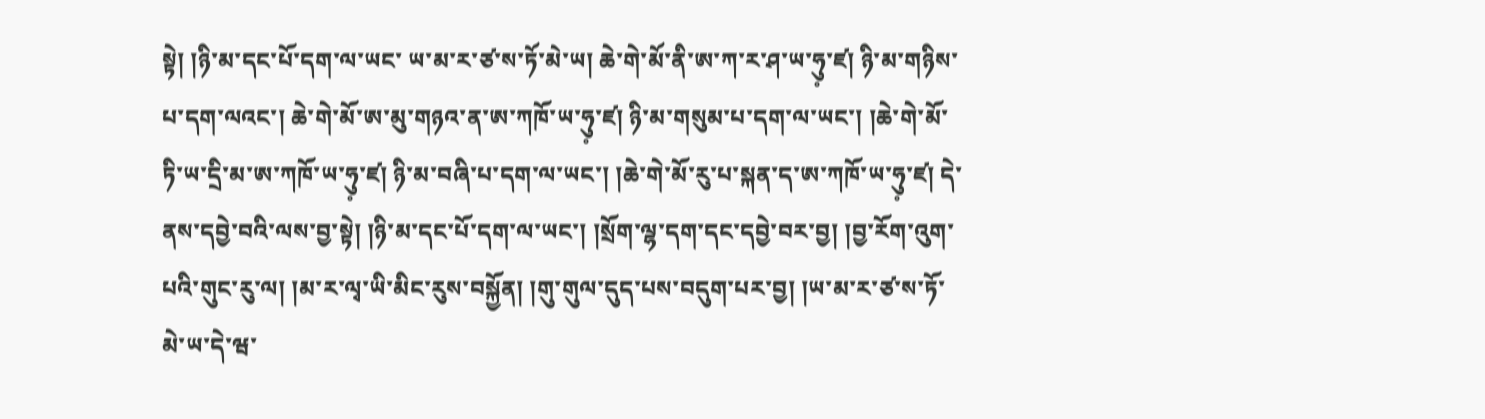སྟེ། །ཉི་མ་དང་པོ་དག་ལ་ཡང་ ཡ་མ་ར་ཙ་ས་ཏོ་མེ་ཡ། ཆེ་གེ་མོ་ནི་ཨ་ཀ་ར་ཤ་ཡ་ཧུ༷་ཛ། ཉི་མ་གཉིས་པ་དག་ལའང་། ཆེ་གེ་མོ་ཨ་མུ་གཉའ་ན་ཨ་ཀཁོ་ཡ་ཧུ༷་ཛ། ཉི་མ་གསུམ་པ་དག་ལ་ཡང་། །ཆེ་གེ་མོ་ཏི་ཡ་དྲི་མ་ཨ་ཀཁོ་ཡ་ཧུ༷་ཛ། ཉི་མ་བཞི་པ་དག་ལ་ཡང་། །ཆེ་གེ་མོ་རུ་པ་སྐན་ད་ཨ་ཀཁོ་ཡ་ཧུ༷་ཛ། དེ་ནས་དབྱེ་བའི་ལས་བྱ་སྟེ། །ཉི་མ་དང་པོ་དག་ལ་ཡང་། །སྲོག་ལྷ་དག་དང་དབྱེ་བར་བྱ། །བྱ་རོག་འུག་པའི་གུང་རུ་ལ། །མ་ར་ལྭ་ཡི་མིང་རུས་བསྐྱོན། །གུ་གུལ་དུད་པས་བདུག་པར་བྱ། །ཡ་མ་ར་ཙ་ས་ཏོ་མེ་ཡ་དེ་ཝ་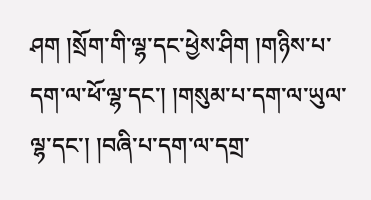ཤག །སྲོག་གི་ལྷ་དང་ཕྱེས་ཤིག །གཉིས་པ་དག་ལ་ཕོ་ལྷ་དང་། །གསུམ་པ་དག་ལ་ཡུལ་ལྷ་དང་། །བཞི་པ་དག་ལ་དགྲ་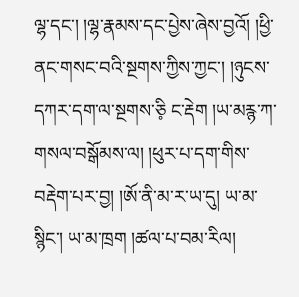ལྷ་དང་། །ལྷ་རྣམས་དང་པྱེས་ཞེས་བྱའོ། །ཕྱི་ནང་གསང་བའི་སྔགས་ཀྱིས་ཀྱང་། །ཉུངས་དཀར་དག་ལ་སྔགས་ཅི༷ ང་རྡེག །ཡ་མརྙ་ཀ་གསལ་བསྒོམས་ལ། །ཕུར་པ་དག་གིས་བརྡེག་པར་བྱ། །ཨོ་ནི་མ་ར་ཡ་དུ། ཡ་མ་སྙིང་། ཡ་མ་ཁྲག །ཚལ་པ་བམ་རིལ།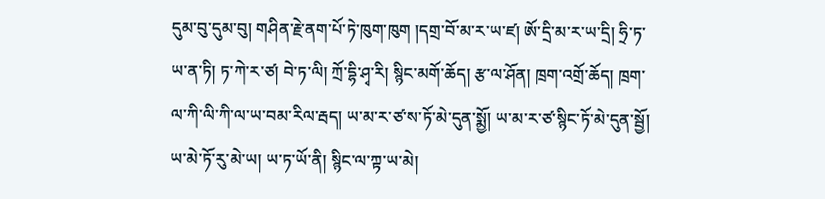དུམ་བུ་དུམ་བུ། གཤིན་རྗེ་ནག་པོ་ཏེ་ཁུག་ཁུག །དགྲ་བོ་མ་ར་ཡ་ཛ། ཨོ་དྲི་མ་ར་ཡ་དྲི། ཧྲི་ཏ་ཡ་ན་ཏི། ཏ་ཀེ་ར་ཙ། བེ་ཏ་ལི། ཀྲོ་དྷི་ཤྭ་རི། སྙིང་མགོ་ཆོད། རྩ་ལ་ཤོན། ཁྲག་འགྲོ་ཆོད། ཁྲག་ལ་ཀི་ལི་ཀི་ལ་ཡ་བམ་རིལ་རྦད། ཡ་མ་ར་ཙ་ས་ཏོ་མེ་དུན་སྨྱོ། ཡ་མ་ར་ཙ་སྙིང་ཏོ་མེ་དུན་སྦྱོ། ཡ་མེ་ཏོ་རུ་མེ་ཡ། ཡ་ཏ་ཡོ་ནི། སྙིང་ལ་ཀྟ་ཡ་མེ།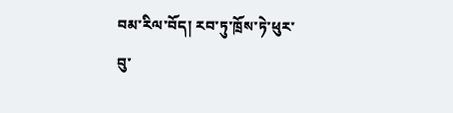བམ་རིལ་བོད། རབ་ཏུ་ཁྲོས་ཏེ་ཕུར་བུ་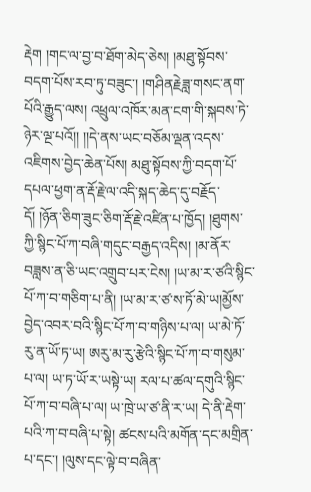རྡེག །གང་ལ་བྱ་བ་ཐོག་མེད་ཅེས། །མཐུ་སྟོབས་བདག་པོས་རབ་ཏུ་བཟུང་། །གཤིནརྗེཟླ་གསང་ནག་པོའི་རྒྱུད་ལས། འཕྲུལ་འཁོར་མན་ངག་གི་སྐབས་ཏེ་ཉེར་ལྔ་པའོ།། །།དེ་ནས་ཡང་བཅོམ་ལྡན་འདས་འཇིགས་བྱེད་ཆེན་པོས། མཐུ་སྟོབས་ཀྱི་བདག་པོ་དཔལ་ཕྱག་ན་རྡོ་རྗེ་ལ་འདི་སྐད་ཆེད་དུ་བརྗོད་དོ། །ཉོན་ཅིག་ཟུང་ཅིག་རྡོ་རྗེ་འཛིན་པ་ཁྱོད། །ཐུགས་ཀྱི་སྙིང་པོ་ཀ་བཞི་གདུང་བརྒྱད་འདིས། །མ་ནོར་བཟླས་ན་ཅི་ཡང་འགྲུབ་པར་ངེས། །ཡ་མ་ར་ཙའི་སྙིང་པོ་ཀ་བ་གཅིག་པ་ནི། །ཡ་མ་ར་ཙ་ས་ཏོ་མེ་ཡ།མྱོས་བྱེད་འབར་བའི་སྙིང་པོ་ཀ་བ་གཉིས་པ་ལ། ཡ་མེ་ཏོ་རུ་ན་ཡོ་ཏ་ཡ། ཨརུ་མ་རུ་རྩེའི་སྙིང་པོ་ཀ་བ་གསུམ་པ་ལ། ཡ་ཏ་ཡོ་ར་ཡསྟེ་ཡ། རལ་པ་ཚལ་དགུའི་སྙིང་པོ་ཀ་བ་བཞི་པ་ལ། ཡ་ཁྲེ་ཡ་ཙ་ནི་ར་ཡ། དེ་ནི་རྡེག་པའི་ཀ་བ་བཞི་པ་སྟེ། ཚངས་པའི་མགོན་དང་མགྲིན་པ་དང་། །ལུས་དང་ལྟེ་བ་བཞིན་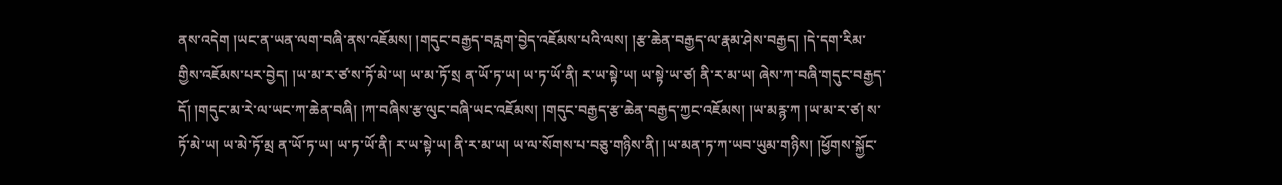ནས་འདེག །ཡང་ན་ཡན་ལག་བཞི་ནས་འཇོམས། །གདུང་བརྒྱད་བརླག་བྱེད་འཇོམས་པའི་ལས། །རྩ་ཆེན་བརྒྱད་ལ་རྣམ་ཤེས་བརྒྱད། །དེ་དག་རིམ་གྱིས་འཇོམས་པར་བྱེད། །ཡ་མ་ར་ཙ་ས་ཏོ་མེ་ཡ། ཡ་མ་ཏོ་སྲ ན་ཡོ་ཏ་ཡ། ཡ་ཏ་ཡོ་ནི། ར་ཡ་སྟེ་ཡ། ཡ་སྟེ་ཡ་ཙ། ནི་ར་མ་ཡ། ཞེས་ཀ་བཞི་གདུང་བརྒྱད་དོ། །གདུང་མ་རེ་ལ་ཡང་ཀ་ཆེན་བཞི། །ཀ་བཞིས་རྩ་ལུང་བཞི་ཡང་འཇོམས། །གདུང་བརྒྱད་རྩ་ཆེན་བརྒྱད་ཀྱང་འཇོམས། །ཡ་མརྙ་ཀ །ཡ་མ་ར་ཙ། ས་ཏོ་མེ་ཡ། ཡ་མེ་ཏོ་མྲ ན་ཡོ་ཏ་ཡ། ཡ་ཏ་ཡོ་ནི། ར་ཡ་སྟེ་ཡ། ནི་ར་མ་ཡ། ཡ་ལ་སོགས་པ་བཅུ་གཉིས་ནི། །ཡ་མན་ཏ་ཀ་ཡབ་ཡུམ་གཉིས། །ཕྱོགས་སྐྱོང་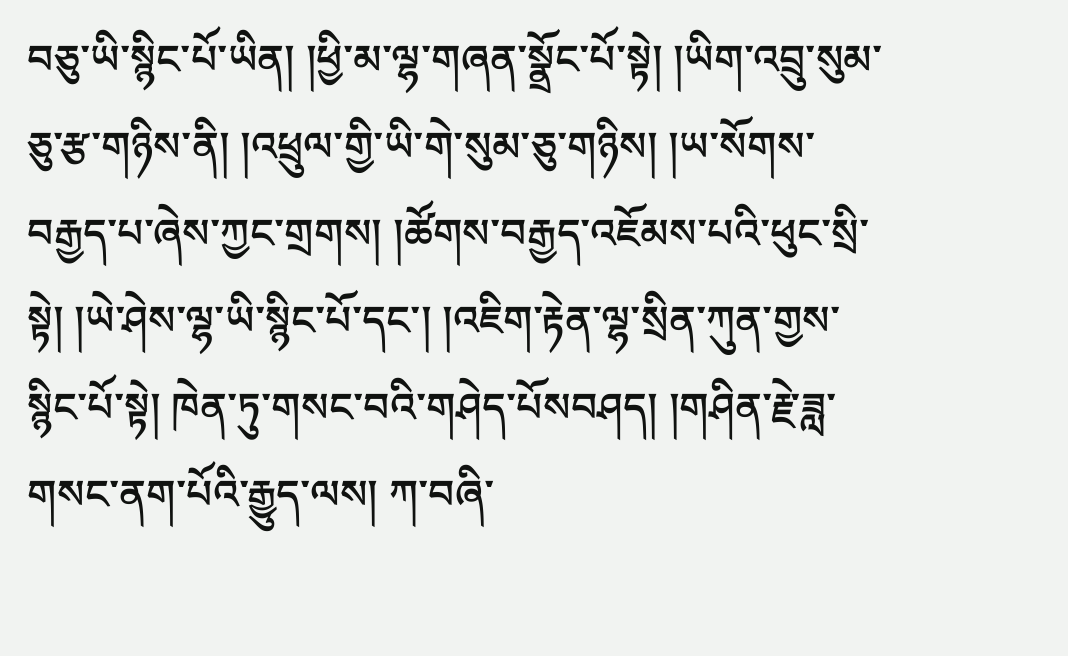བཅུ་ཡི་སྙིང་པོ་ཡིན། །ཕྱི་མ་ལྷ་གཞན་སྣྲོང་པོ་སྟེ། །ཡིག་འབྲུ་སུམ་ཅུ་རྩ་གཉིས་ནི། །འཕྲུལ་གྱི་ཡི་གེ་སུམ་ཅུ་གཉིས། །ཡ་སོགས་བརྒྱད་པ་ཞེས་ཀྱང་གྲགས། །ཚོགས་བརྒྱད་འཇོམས་པའི་ཕུང་སྲི་སྟེ། །ཡེ་ཤེས་ལྷ་ཡི་སྙིང་པོ་དང་། །འཇིག་རྟེན་ལྷ་སྲིན་ཀུན་གྱས་སྙིང་པོ་སྟེ། ཁེན་ཏུ་གསང་བའི་གཤེད་པོསབཤད། །གཤིན་རྗེ་ཟླ་གསང་ནག་པོའི་རྒྱུད་ལས། ཀ་བཞི་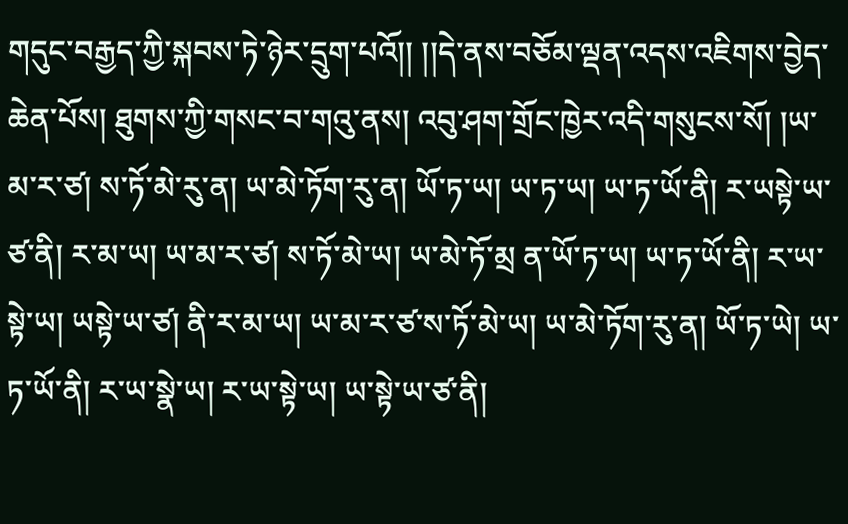གདུང་བརྒྱད་ཀྱི་སྐབས་ཏེ་ཉེར་དྲུག་པའོ།། །།དེ་ནས་བཅོམ་ལྡན་འདས་འཇིགས་བྱེད་ཆེན་པོས། ཐུགས་ཀྱི་གསང་བ་གའུ་ནས། འབུ་ཤག་གྲོང་ཁྱེར་འདི་གསུངས་སོ། །ཡ་མ་ར་ཙ། ས་ཏོ་མེ་རུ་ན། ཡ་མེ་ཏོག་རུ་ན། ཡོ་ཏ་ཡ། ཡ་ཏ་ཡ། ཡ་ཏ་ཡོ་ནི། ར་ཡསྟེ་ཡ་ཙ་ནི། ར་མ་ཡ། ཡ་མ་ར་ཙ། ས་ཏོ་མེ་ཡ། ཡ་མེ་ཏོ་མྲ ན་ཡོ་ཏ་ཡ། ཡ་ཏ་ཡོ་ནི། ར་ཡ་སྟེ་ཡ། ཡསྟེ་ཡ་ཙ། ནི་ར་མ་ཡ། ཡ་མ་ར་ཙ་ས་ཏོ་མེ་ཡ། ཡ་མེ་ཏོག་རུ་ན། ཡོ་ཏ་ཡེ། ཡ་ཏ་ཡོ་ནི། ར་ཡ་སྣེ་ཡ། ར་ཡ་སྟེ་ཡ། ཡ་སྟེ་ཡ་ཙ་ནི།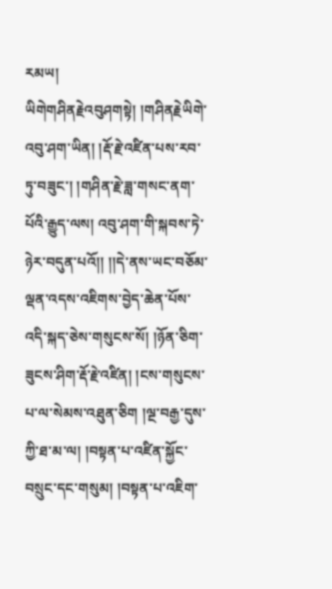རམཡ། ཡིགེགཤིནརྗེའབུཤགསྟེ། །གཤིནརྗེཡིགེ་འབུ་ཤག་ཡིན། །རྡོ་རྗེ་འཛིན་པས་རབ་ཏུ་བཟུང་། །གཤིན་རྗེ་ཟླ་གསང་ནག་པོའི་རྒྱུད་ལས། འབུ་ཤག་གི་སྐབས་ཏེ་ཉེར་བདུན་པའོ།། །།དེ་ནས་ཡང་བཅོམ་ལྡན་འདས་འཇིགས་བྱེད་ཆེན་པོས་འདི་སྐད་ཅེས་གསུངས་སོ། །ཉོན་ཅིག་ཟུངས་ཤིག་རྡོ་རྗེ་འཛིན། །ངས་གསུངས་པ་ལ་སེམས་འཐུན་ཅིག །ལྔ་བརྒྱ་དུས་ཀྱི་ཐ་མ་ལ། །བསྟན་པ་འཛིན་སྐྱོང་བསྲུང་དང་གསུམ། །བསྟན་པ་འཇིག་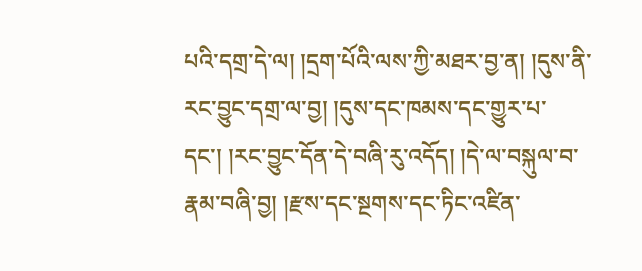པའི་དགྲ་དེ་ལ། །དྲག་པོའི་ལས་ཀྱི་མཐར་བྱ་ན། །དུས་ནི་རང་བྱུང་དགྲ་ལ་བྱ། །དུས་དང་ཁམས་དང་གྱུར་པ་དང་། །རང་བྱུང་དོན་དེ་བཞི་རུ་འདོད། །དེ་ལ་བསྐུལ་བ་རྣམ་བཞི་བྱ། །རྫས་དང་སྔགས་དང་ཏིང་འཛིན་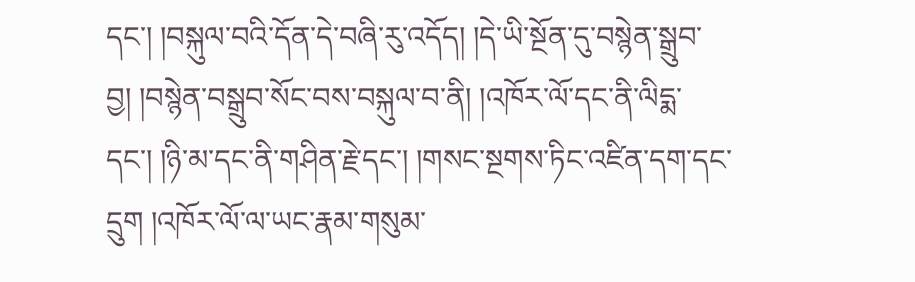དང་། །བསྐུལ་བའི་དོན་དེ་བཞི་རུ་འདོད། །དེ་ཡི་སྔོན་དུ་བསྙེན་སྒྲུབ་བྱ། །བསྙེན་བསྒྲུབ་སོང་བས་བསྐུལ་བ་ནི། །འཁོར་ལོ་དང་ནི་ལིདྨ་དང་། །ཉི་མ་དང་ནི་གཤིན་རྗེ་དང་། །གསང་སྔགས་ཏིང་འཛིན་དག་དང་དྲུག །འཁོར་ལོ་ལ་ཡང་རྣམ་གསུམ་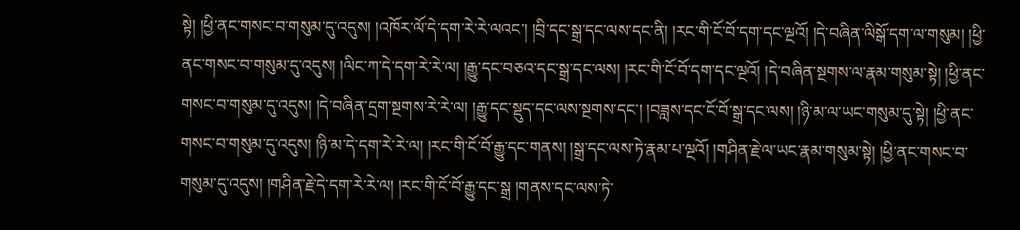སྟེ། །ཕྱི་ནང་གསང་བ་གསུམ་དུ་འདུས། །འཁོར་ལོ་དེ་དག་རེ་རེ་ལའང་། །བྲི་དང་སྒྲ་དང་ལས་དང་ནི། །རང་གི་ངོ་བོ་དག་དང་ལྔའོ། །དེ་བཞིན་ལིསྒོ་དག་ལ་གསུམ། །ཕྱི་ནང་གསང་བ་གསུམ་དུ་འདུས། །ལིང་ཀ་དེ་དག་རེ་རེ་ལ། །རྒྱུ་དང་བཅའ་དང་སྒྲ་དང་ལས། །རང་གི་ངོ་བོ་དག་དང་ལྔའོ། །དེ་བཞིན་སྔགས་ལ་རྣམ་གསུམ་སྟེ། །ཕྱི་ནང་གསང་བ་གསུམ་དུ་འདུས། །དེ་བཞིན་དྲག་སྔགས་རེ་རེ་ལ། །རྒྱུ་དང་སྡུད་དང་ལས་སྔགས་དང་། །བཟླས་དང་ངོ་བོ་སྒྲ་དང་ལས། །ཉི་མ་ལ་ཡང་གསུམ་དུ་སྟེ། །ཕྱི་ནང་གསང་བ་གསུམ་དུ་འདུས། །ཉི་མ་དེ་དག་རེ་རེ་ལ། །རང་གི་ངོ་བོ་རྒྱུ་དང་གནས། །སྒྲ་དང་ལས་ཏེ་རྣམ་པ་ལྔའོ། །གཤིན་རྗེ་ལ་ཡང་རྣམ་གསུམ་སྟེ། །ཕྱི་ནང་གསང་བ་གསུམ་དུ་འདུས། །གཤིན་རྗེ་དེ་དག་རེ་རེ་ལ། །རང་གི་ངོ་བོ་རྒྱུ་དང་སྒྲ །གནས་དང་ལས་ཏེ་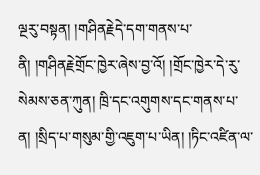ལྔརུ་བསྟན། །གཤིནརྗེདེ་དག་གནས་པ་ནི། །གཤིནརྗེགྲོང་ཁྱེར་ཞེས་བྱ་འོ། །གྲོང་ཁྱེར་དེ་རུ་སེམས་ཅན་ཀུན། ཁྲི་དང་འགུགས་དང་གནས་པ་ན། །སྲིད་པ་གསུམ་གྱི་འཇུག་པ་ཡིན། །ཏིང་འཛིན་ལ་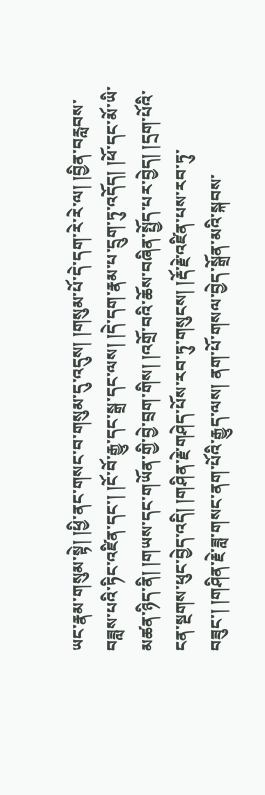ཡང་རྣམ་གསུམ་སྟེ། །ཕྱི་ནང་གསང་བ་གསུམ་དུ་འདུས། །གསུམ་པོ་དེ་དག་རེ་རེ་ལ། །བྱིན་བརླབས་བཟླས་པའི་ཏིང་འཛིན་དང་། །ངོ་བོ་རྒྱུ་དང་སྒྲ་དང་ལས། །དེ་དག་རྣམ་པ་དྲུག་ཏུ་འདོད། །ཕོ་དང་མོ་ཡི་མཚན་ཉིད་ནི། །གཡས་དང་གཡོན་གྱི་བྱེ་བྲག་གིས། །འགྲོ་བའི་ཆོས་བཞིན་སྤྱོད་པར་བྱེད། །དྲག་པོའི་ངན་སྔགས་ཕུང་བྱེད་འདི། །གཤིན་རྗེ་གཤེད་པོས་རབ་ཏུ་གསུངས། །རྡོ་རྗེ་འཛིན་པས་རབ་ཏུ་བཟུང་། །གཤིན་རྗེ་ཟླ་གསང་ནག་པོའི་རྒྱུད་ལས། ནག་པོ་གསལ་བྱེད་སྒྲོན་མའི་སྐབས་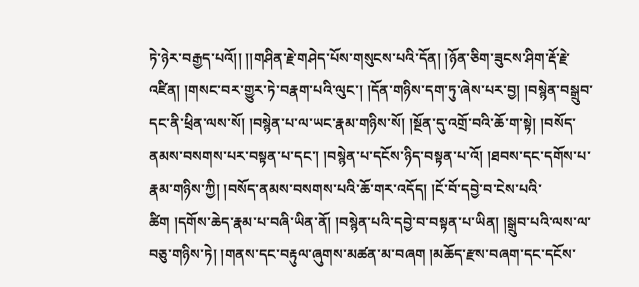ཏེ་ཉེར་བརྒྱད་པའོ།། །།གཤིན་རྗེ་གཤེད་པོས་གསུངས་པའི་དོན། །ཉོན་ཅིག་ཟུངས་ཤིག་རྡོ་རྗེ་འཛིན། །གསང་བར་གྱུར་ཏེ་བརྣག་པའི་ལུང་། །དོན་གཉིས་དག་ཏུ་ཞེས་པར་བྱ། །བསྙེན་བསྒྲུབ་དང་ནི་ཕྲིན་ལས་སོ། །བསྙེན་པ་ལ་ཡང་རྣམ་གཉིས་སོ། །སྔོན་དུ་འགྲོ་བའི་ཆོ་ག་སྟེ། །བསོད་ནམས་བསགས་པར་བསྟན་པ་དང་། །བསྙེན་པ་དངོས་ཉིད་བསྟན་པ་འོ། །ཐབས་དང་དགོས་པ་རྣམ་གཉིས་ཀྱི། །བསོད་ནམས་བསགས་པའི་ཆོ་གར་འདོད། །ངོ་བོ་དབྱེ་བ་ངེས་པའི་ཚིག །དགོས་ཆེད་རྣམ་པ་བཞི་ཡིན་ནོ། །བསྙེན་པའི་དབྱེ་བ་བསྟན་པ་ཡིན། །སྒྲུབ་པའི་ལས་ལ་བཅུ་གཉིས་ཏེ། །གནས་དང་བརྟུལ་ཞུགས་མཚན་མ་བཞག །མཆོད་རྫས་བཞག་དང་དངོས་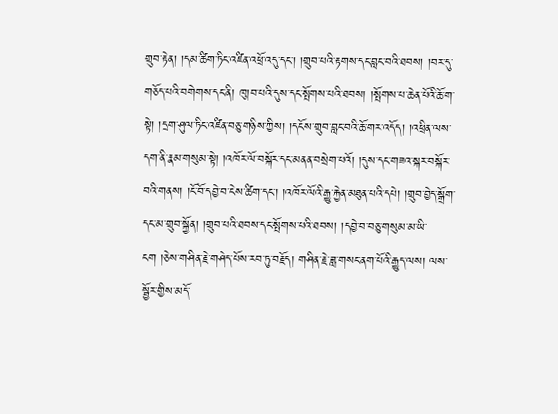གྲུབ་རྟེན། །དམ་ཚིག་ཏིང་འཛིན་འཕྲོ་འདུ་དང་། །གྲུབ་པའི་རྟགས་དང་བླང་བའི་ཐབས། །བར་དུ་གཅོད་པའི་བགེགས་དང་ནི། ཁུ།བ་པའི་དུས་དང་སྤོགས་པའི་ཐབས། །སྤོགས་པ་ཆེན་པོའི་ཆོ་ག་སྟེ། །དྲག་ཤུལ་ཏིང་འཛིན་བཅུ་གཉིས་ཀྱིས། །དངོས་གྲུབ་བླང་བའི་ཆོ་གར་འདོད། །འཕྲིན་ལས་དག་ནི་རྣམ་གསུམ་སྟེ། །འཁོར་ལོ་བསྐོར་དང་མནན་བསྲེག་པའོ། །དུས་དང་གཟའ་སྐར་བསྐོར་བའི་གནས། །ངོ་བོ་དབྱེ་བ་ངེས་ཚིག་དང་། །འཁོར་ལོའི་རྒྱུ་རྐྱེན་མཐུན་པའི་དཔེ། །གྲུབ་བྱེད་སྒྲོག་དང་མ་གྲུབ་སྐྱོན། །གྲུབ་པའི་ཐབས་དང་སྤོགས་པའི་ཐབས། །དབྱེ་བ་བཅུ་གསུམ་མ་ཡི་ངག །ཅེས་གཤིན་རྗེ་གཤེད་པོས་རབ་ཏུ་བརྗོད། གཤིན་རྗེ་ཟླ་གསང་ནག་པོའི་རྒྱུད་ལས། ལས་སྦྱོར་གྱིས་མདོ་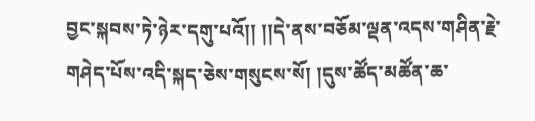བྱང་སྐབས་ཏེ་ཉེར་དགུ་པའོ།། །།དེ་ནས་བཅོམ་ལྡན་འདས་གཤིན་རྗེ་གཤེད་པོས་འདི་སྐད་ཅེས་གསུངས་སོ། །དུས་ཚོད་མཚོན་ཆ་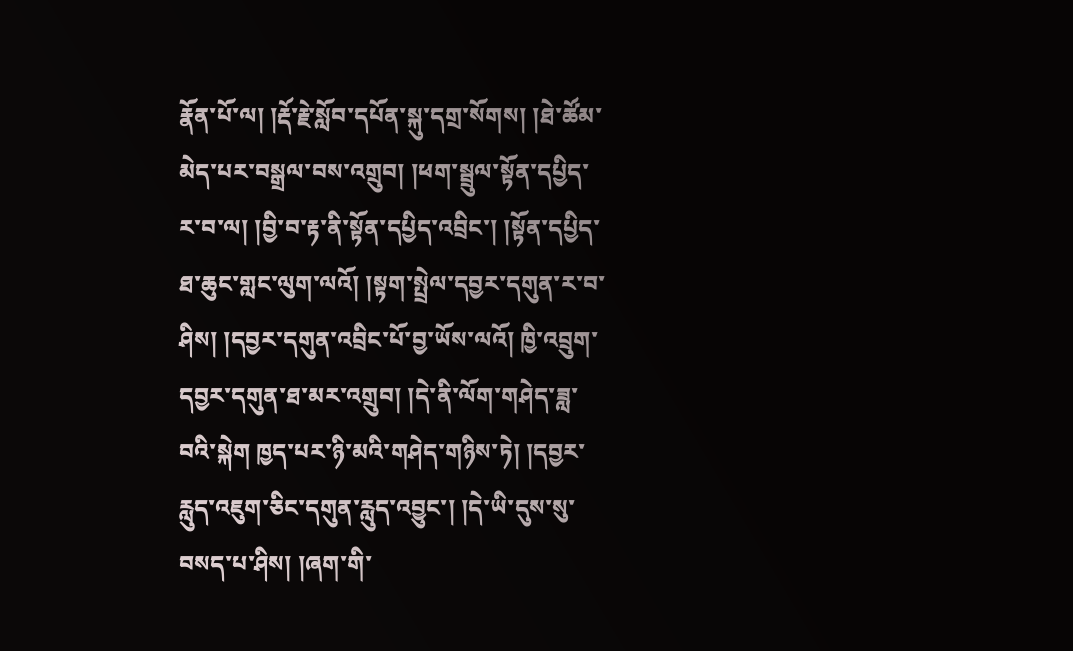རྣོན་པོ་ལ། །རྡོ་རྗེ་སློབ་དཔོན་སྐུ་དགྲ་སོགས། །ཐེ་ཚོམ་མེད་པར་བསྒྲལ་བས་འགྲུབ། །ཕག་སྦྲུལ་སྟོན་དཔྱིད་ར་བ་ལ། །བྱི་བ་རྟ་ནི་སྟོན་དཔྱིད་འབྲིང་། །སྟོན་དཔྱིད་ཐ་ཆུང་གླང་ལུག་ལའོ། །སྟག་སྤྲེལ་དབྱར་དགུན་ར་བ་ཤིས། །དབྱར་དགུན་འབྲིང་པོ་བྱ་ཡོས་ལའོ། ཁྱི་འབྲུག་དབྱར་དགུན་ཐ་མར་འགྲུབ། །དེ་ནི་ལོག་གཤེད་ཟླ་བའི་སྐེག ཁྱད་པར་ཉི་མའི་གཤེད་གཉིས་ཏེ། །དབྱར་རླུད་འཇུག་ཅིང་དགུན་རླུད་འབྱུང་། །དེ་ཡི་དུས་སུ་བསད་པ་ཤིས། །ཞག་གི་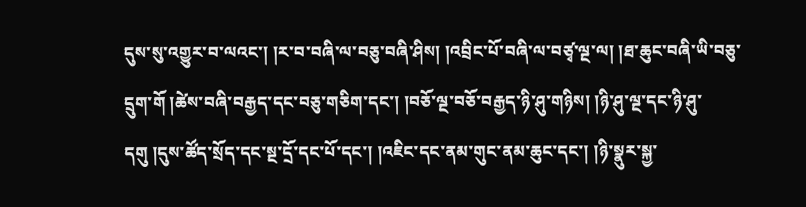དུས་སུ་འགྱུར་བ་ལའང་། །ར་བ་བཞི་ལ་བཅུ་བཞི་ཤིས། །འབྲིང་པོ་བཞི་ལ་བཙྭ་ལྔ་ལ། །ཐ་ཆུང་བཞི་ཡི་བཅུ་དྲུག་གོ །ཚེས་བཞི་བརྒྱད་དང་བཅུ་གཅིག་དང་། །བཅོ་ལྔ་བཅོ་བརྒྱད་ཉི་ཤུ་གཉིས། །ཉི་ཤུ་ལྔ་དང་ཉི་ཤུ་དགུ །དུས་ཚོད་སྲོད་དང་སྔ་དྲོ་དང་པོ་དང་། །འཇིང་དང་ནམ་གུང་ནམ་ཆུང་དང་། །ཉི་སྣུར་སྐྱ་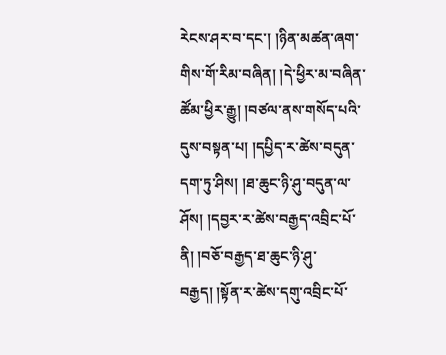རེངས་ཤར་བ་དང་། །ཉིན་མཚན་ཞག་གིས་གོ་རིམ་བཞིན། །དེ་ཕྱིར་མ་བཞིན་ཚོམ་ཕྱིར་རྒྱུ། །བཙལ་ནས་གསོད་པའི་དུས་བསྟན་པ། །དཔྱིད་ར་ཚེས་བདུན་དག་ཏུ་ཤིས། །ཐ་ཆུང་ཉི་ཤུ་བདུན་ལ་ཤོས། །དབྱར་ར་ཚེས་བརྒྱད་འབྲིང་པོ་ནི། །བཅོ་བརྒྱད་ཐ་ཆུང་ཉི་ཤུ་བརྒྱད། །སྟོན་ར་ཚེས་དགུ་འབྲིང་པོ་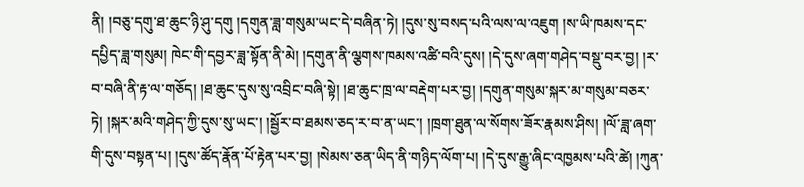ནི། །བཅུ་དགུ་ཐ་ཆུང་ཉི་ཤུ་དགུ །དགུན་ཟླ་གསུམ་ཡང་དེ་བཞིན་ཏེ། །དུས་སུ་བསད་པའི་ལས་ལ་འཇུག །ས་ཡི་ཁམས་དང་དཔྱིད་ཟླ་གསུམ། ཁེང་གི་དབྱར་ཟླ་སྟོན་ནི་མེ། །དགུན་ནི་ལྕགས་ཁམས་འཚི་བའི་དུས། །དེ་དུས་ཞག་གཤེད་བསྡུ་བར་བྱ། །ར་བ་བཞི་ནི་རྟ་ལ་གཅོད། །ཐ་ཆུང་དུས་སུ་འབྲིང་བཞི་སྟེ། །ཐ་ཆུང་ཁྲ་ལ་བརྡེག་པར་བྱ། །དགུན་གསུམ་སྐར་མ་གསུམ་བཅར་ཏེ། །སྐར་མའི་གཤེད་ཀྱི་དུས་སུ་ཡང་། །སྦྱོར་བ་ཐམས་ཅད་ར་བ་ན་ཡང་། །ཁྲག་ཐུན་ལ་སོགས་ཟོར་རྣམས་ཤིས། །ལོ་ཟླ་ཞག་གི་དུས་བསྟན་པ། །དུས་ཚོད་རྣོན་པོ་རྟེན་པར་བྱ། །སེམས་ཅན་ཡིད་ནི་གཉིད་ལོག་པ། །དེ་དུས་རྒྱུ་ཞིང་འཁྱམས་པའི་ཚེ། །ཀུན་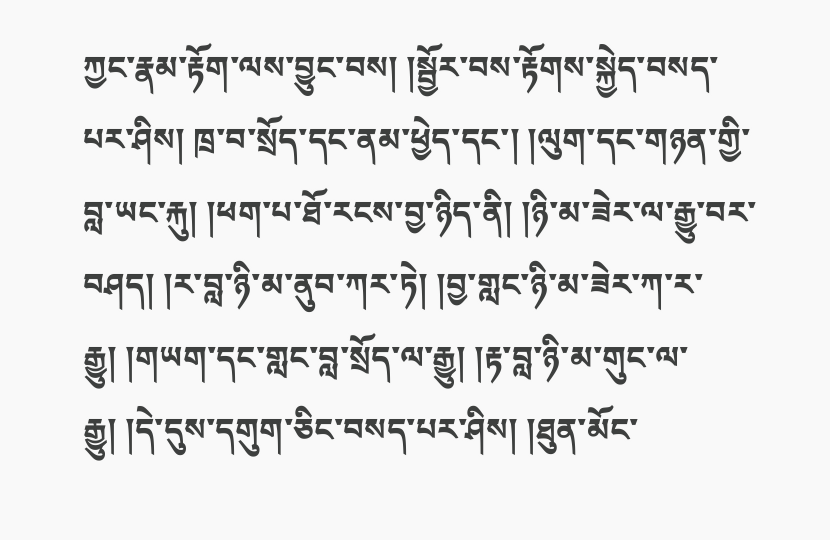ཀྱང་རྣམ་རྟོག་ལས་བྱུང་བས། །སྦྱོར་བས་རྟོགས་སྐྱེད་བསད་པར་ཤིས། ཁྲ་བ་སྲོད་དང་ནམ་ཕྱེད་དང་། །ལུག་དང་གཉན་གྱི་བླ་ཡང་རྐུ། །ཕག་པ་ཐོ་རངས་བྱ་ཉིད་ནི། །ཉི་མ་ཟེར་ལ་རྒྱུ་བར་བཤད། །ར་བླ་ཉི་མ་ནུབ་ཀར་ཏེ། །བྱ་གླང་ཉི་མ་ཟེར་ཀ་ར་རྒྱུ། །གཡག་དང་གླང་བླ་སྲོད་ལ་རྒྱུ། །རྟ་བླ་ཉི་མ་གུང་ལ་རྒྱུ། །དེ་དུས་དགུག་ཅིང་བསད་པར་ཤིས། །ཐུན་མོང་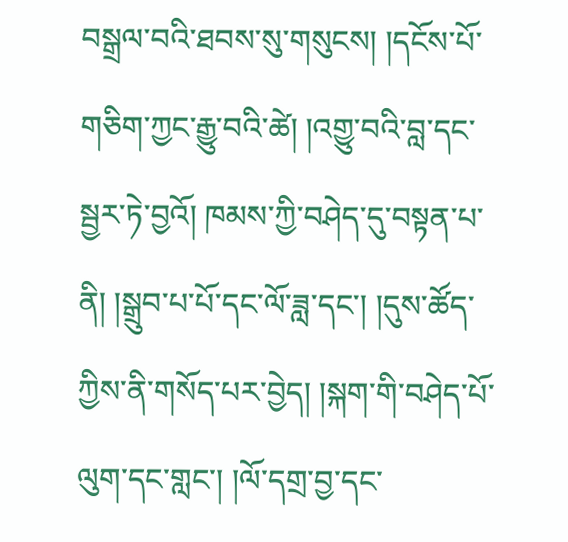བསྒྲལ་བའི་ཐབས་སུ་གསུངས། །དངོས་པོ་གཅིག་ཀྱང་རྒྱུ་བའི་ཚེ། །འགྱུ་བའི་བླ་དང་སྦྱར་ཏེ་བྱའོ། ཁམས་ཀྱི་བཤེད་དུ་བསྟན་པ་ནི། །སྒྲུབ་པ་པོ་དང་ལོ་ཟླ་དང་། །དུས་ཚོད་ཀྱིས་ནི་གསོད་པར་བྱེད། །སྐག་གི་བཤེད་པོ་ལུག་དང་གླང་། །ལོ་དགྲ་བྱ་དང་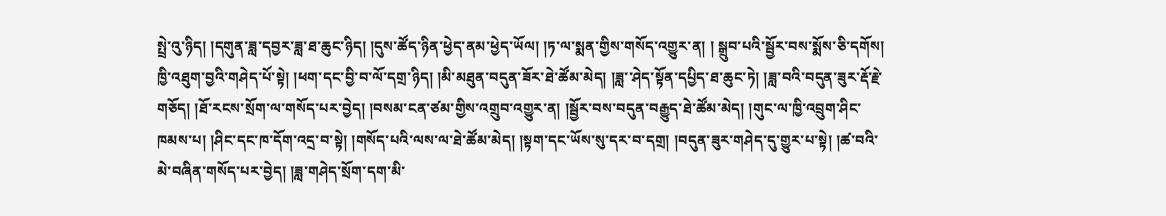སྤྲེ་འུ་ཉིད། །དགུན་ཟླ་དབྱར་ཟླ་ཐ་ཆུང་ཉིད། །དུས་ཚོད་ཉིན་ཕྱེད་ནམ་ཕྱེད་ཡོལ། །ཏ་ལ་སྨན་གྱིས་གསོད་འགྱུར་ན། ། སྒྲུབ་པའི་སྦྱོར་བས་སྨོས་ཅི་དགོས། ཁྱི་འཐུག་བྱའི་གཤེད་པོ་སྟེ། །ཕག་དང་བྱི་བ་ལོ་དགྲ་ཉིད། །མི་མཐུན་བདུན་ཟོར་ཐེ་ཚོམ་མེད། །ཟླ་་ཤེད་སྟོན་དཔྱིད་ཐ་ཆུང་ཏེ། །ཟླ་བའི་བདུན་ཟུར་རྡོ་རྗེ་གཅོད། །ཐོ་རངས་སྲོག་ལ་གསོད་པར་བྱེད། །བསམ་ངན་ཙམ་གྱིས་འགྲུབ་འགྱུར་ན། །སྦྱོར་བས་བདུན་བརྒྱུད་ཐེ་ཚོམ་མེད། །གུང་ལ་ཁྱི་འབྲུག་ཤིང་ཁམས་པ། །ཤིང་དང་ཁ་དོག་འདྲ་བ་སྟེ། །གསོད་པའི་ལས་ལ་ཐེ་ཚོམ་མེད། །སྟག་དང་ཡོས་སུ་དར་བ་དགྲ། །བདུན་ཟུར་གཤེད་དུ་གྱུར་པ་སྟེ། །ཚ་བའི་མེ་བཞིན་གསོད་པར་བྱེད། །ཟླ་གཤེད་སྲོག་དག་མི་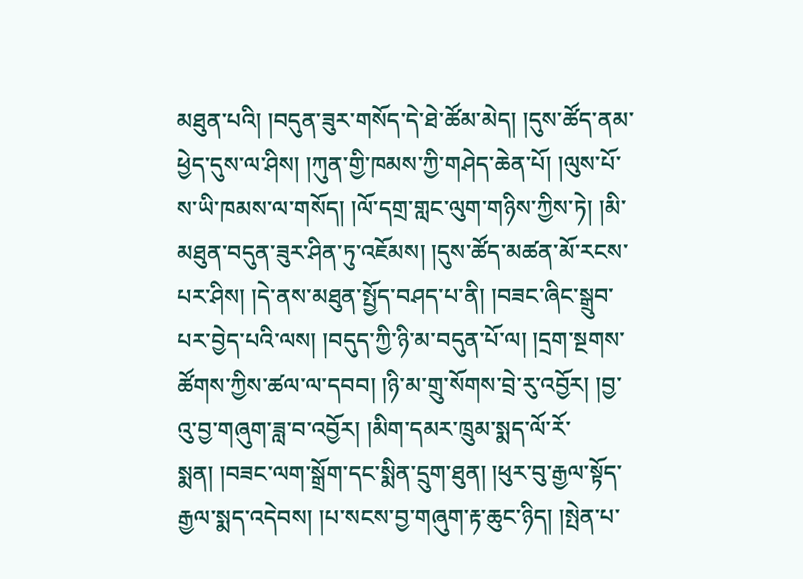མཐུན་པའི། །བདུན་ཟུར་གསོད་དེ་ཐེ་ཚོམ་མེད། །དུས་ཚོད་ནམ་ཕྱེད་དུས་ལ་ཤིས། །ཀུན་གྱི་ཁམས་ཀྱི་གཤེད་ཆེན་པོ། །ལུས་པོ་ས་ཡི་ཁམས་ལ་གསོད། །ལོ་དགྲ་གླང་ལུག་གཉིས་ཀྱིས་ཏེ། །མི་མཐུན་བདུན་ཟུར་ཤིན་ཏུ་འཇོམས། །དུས་ཚོད་མཚན་མོ་རངས་པར་ཤིས། །དེ་ནས་མཐུན་སྤྱོད་བཤད་པ་ནི། །བཟང་ཞིང་སྒྲུབ་པར་བྱེད་པའི་ལས། །བདུད་ཀྱི་ཉི་མ་བདུན་པོ་ལ། །དྲག་སྔགས་ཚོགས་ཀྱིས་ཚལ་ལ་དབབ། །ཉི་མ་གྲུ་སོགས་བྲེ་རུ་འབྱོར། །བྱ་འུ་བྱ་གཞུག་ཟླ་བ་འབྱོར། །མིག་དམར་ཁྲུམ་སྨད་ལོ་རོ་སྨན། །བཟང་ལག་སྒྲོག་དང་སྨིན་དྲུག་ཐུན། །ཕུར་བུ་རྒྱལ་སྟོད་རྒྱལ་སྨད་འདེབས། །པ་སངས་བྱ་གཞུག་རྟ་ཆུང་ཉིད། །སྤེན་པ་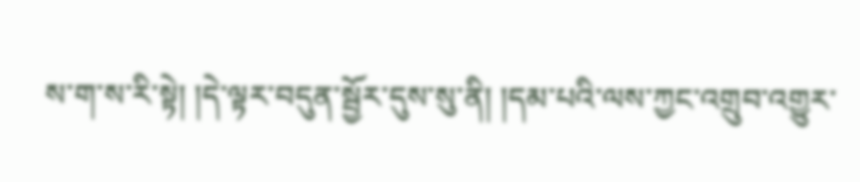ས་ག་ས་རི་སྟེ། །དེ་ལྟར་བདུན་སྦྱོར་དུས་སུ་ནི། །དམ་པའི་ལས་ཀྱང་འགྲུབ་འགྱུར་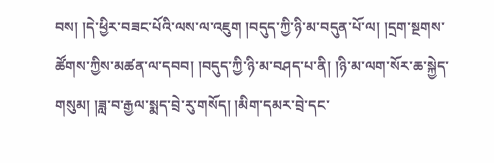བས། །དེ་ཕྱིར་བཟང་པོའི་ལས་ལ་འཇུག །བདུད་ཀྱི་ཉི་མ་བདུན་པོ་ལ། །དྲག་སྔགས་ཚོགས་ཀྱིས་མཚན་ལ་དབབ། །བདུད་ཀྱི་ཉི་མ་བཤད་པ་ནི། །ཉི་མ་ལག་སོར་ཆ་སྐྱེད་གསུམ། །ཟླ་བ་རྒྱལ་སྨད་བྲེ་རུ་གསོད། །མིག་དམར་བྲེ་དང་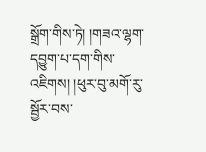སྒྲོག་གིས་ཏེ། །གཟའ་ལྷག་དབྱུག་པ་དག་གིས་འཇིགས། །ཕུར་བུ་མགོ་རུ་སྦྱོར་བས་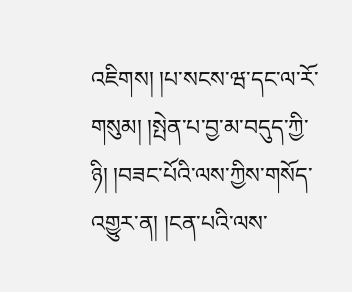འཇིགས། །པ་སངས་ཝ་དང་ལ་རོ་གསུམ། །སྤེན་པ་བྱ་མ་བདུད་ཀྱི་ཉི། །བཟང་པོའི་ལས་ཀྱིས་གསོད་འགྱུར་ན། །ངན་པའི་ལས་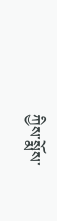ཀྱིས་སྨོས་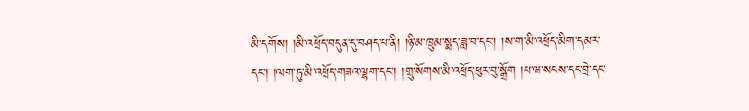མི་དགོས། །མི་འཕྲོད་བདུན་དུ་བཤད་པ་ནི། །ཉི་མ་ཁྲུམ་སྨད་ཟླ་བ་དང་། །ས་ག་མི་འཕྲོད་མིག་དམར་དང་། །ལག་ཏུ་མི་འཕྲོད་གཟའ་ལྷག་དང་། །གྲུ་སོགས་མི་འཕྲོད་ཕུར་བུ་སྒྲོག །པ་ཝ་སངས་དང་བྲེ་དང་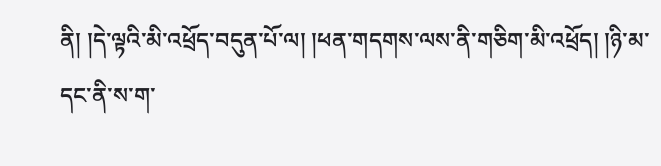ནི། །དེ་ལྟའི་མི་འཕྲོད་བདུན་པོ་ལ། །ཕན་གདགས་ལས་ནི་གཅིག་མི་འཕྲོད། །ཉི་མ་དང་ནི་ས་ག་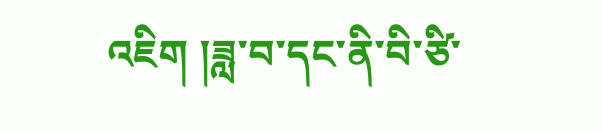འཇིག །ཟླ་བ་དང་ནི་བི་ཙི་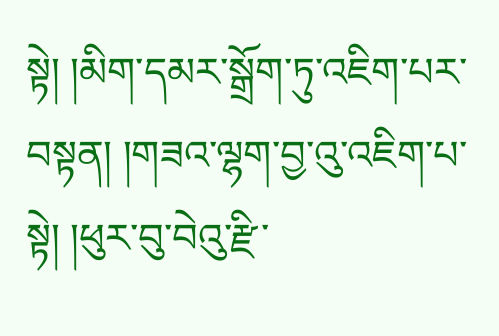སྟེ། །མིག་དམར་སྒྲོག་ཏུ་འཇིག་པར་བསྟན། །གཟའ་ལྷག་བྱ་འུ་འཇིག་པ་སྟེ། །ཕུར་བུ་བེའུ་རྫི་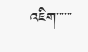འཇིག་་་་་་